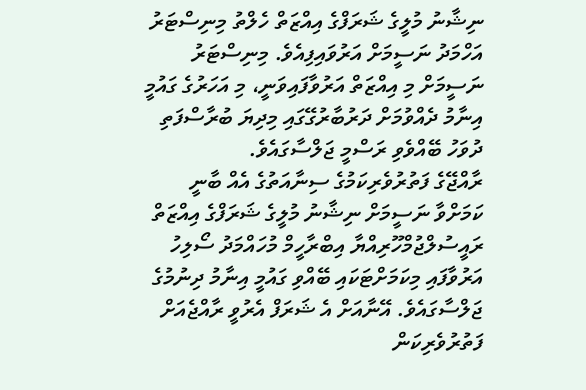ނިޝާނު މުލީގެ ޝަރަފްގެ އިއްޒަތް ހެލްތު މިނިސްޓަރު އަހްމަދު ނަސީމަށް އަރުވައިފިއެވެ. މިނިސްޓަރު ނަސީމަށް މި އިއްޒަތް އަރުވާފައިވަނީ، މި އަހަރުގެ ގައުމީ އިނާމު ދެއްވުމަށް ދަރުބާރުގޭގައި މިދިޔަ ބުރާސްފަތި ދުވަހު ބޭއްވެވި ރަސްމީ ޖަލްސާގައެވެ.
ރާއްޖޭގެ ފަތުރުވެރިކަމުގެ ސިނާއަތުގެ އެއް ބާނީ ކަމަށްވާ ނަސީމަށް ނިޝާނު މުލީގެ ޝަރަފްގެ އިއްޒަތް ރައީސުލްޖުމްހޫރިއްޔާ އިބްރާހީމް މުހައްމަދު ސޯލިހު އަރުވާފައި މިކަމަށްޓަކައި ބޭއްވި ގައުމީ އިނާމު ދިނުމުގެ ޖަލްސާގައެވެ. އޭނާއަށް އެ ޝަރަފް އެރުވީ ރާއްޖެއަށް ފަތުރުވެރިކަން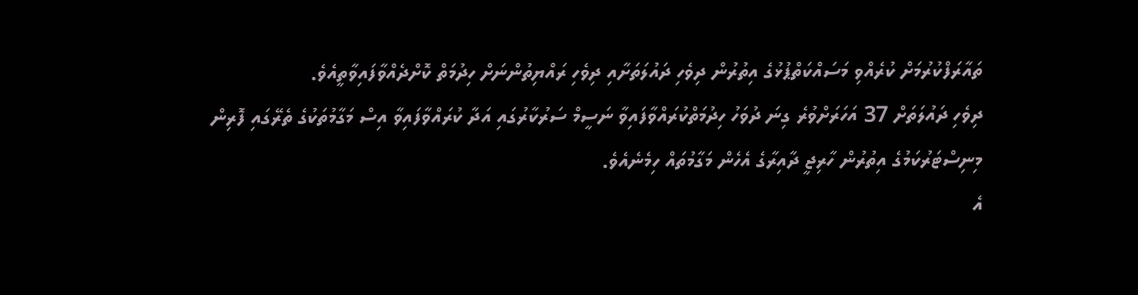ތައާރަފްކުރުމަށް ކުރެއްވި މަސައްކަތްޕުޅުގެ އިތުރުން ދިވެހި ދައުލަތަށާއި ދިވެހި ރައްޔިތުންނަށް ހިދުމަތް ކޮށްދެއްވާފައިވާތީއެވެ.
ދިވެހި ދައުލަތަށް 37 އަހަރަށްވުރެ ގިނަ ދުވަހު ހިދުމަތްކުރައްވާފައިވާ ނަސީމް ސަރުކާރުގައި އަދާ ކުރައްވާފައިވާ އިސް މަގާމުތަކުގެ ތެރޭގައި ފޮރިން މިނިސްޓަރުކަމުގެ އިތުރުން ހާރިޖީ ދާއިރާގެ އެހެން މަގާމުތައް ހިމެނެއެވެ.
އެ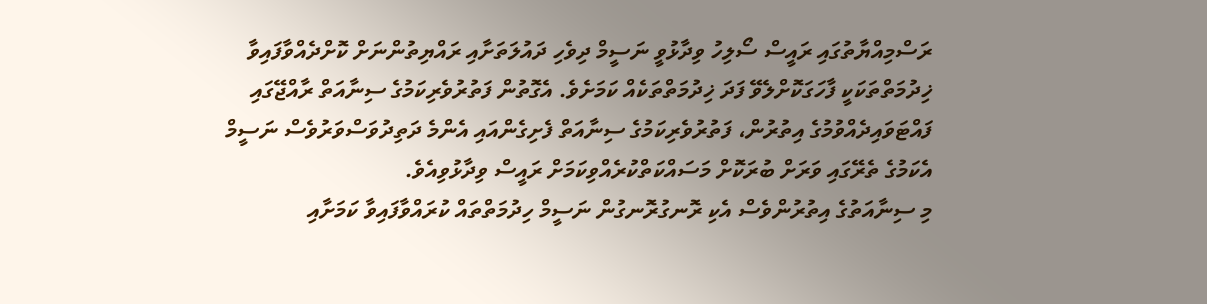ރަސްމިއްޔާތުގައި ރައީސް ސޯލިހު ވިދާޅުވީ ނަސީމް ދިވެހި ދައުލަތަށާއި ރައްޔިތުންނަށް ކޮށްދެއްވާފައިވާ ޚިދުމަތްތަކަކީ ފާހަގަކޮށްލެވޭ ފަދަ ޚިދުމަތްތަކެއް ކަމަށެވެ. އެގޮތުން ފަތުރުވެރިކަމުގެ ސިނާއަތް ރާއްޖޭގައި ފައްޓަވައިދެއްވުމުގެ އިތުރުން، ފަތުރުވެރިކަމުގެ ސިނާއަތް ފެށިގެންއައި އެންމެ ދަތިދުވަސްވަރުވެސް ނަސީމް އެކަމުގެ ތެރޭގައި ވަރަށް ބުރަކޮށް މަސައްކަތްކުރެއްވިކަމަށް ރައީސް ވިދާޅުވިއެވެ.
މި ސިނާއަތުގެ އިތުރުންވެސް އެކި ރޮނގުރޮނގުން ނަސީމް ހިދުމަތްތައް ކުރައްވާފައިވާ ކަމަށާއި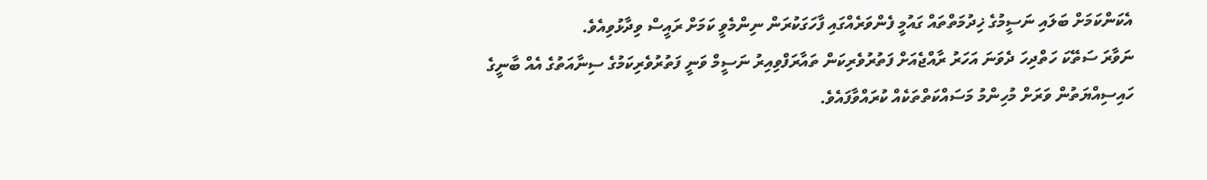އެކަންކަމަށް ބަލައި ނަސީމުގެ ޚިދުމަތްތައް ގައުމީ ފެންވަރެއްގައި ފާހަގަކުރަން ނިންމެވީ ކަމަށް ރައީސް ވިދާޅުވިއެވެ.
ނަވާރަ ސަތޭކަ ހަތްދިހަ ދެވަނަ އަހަރު ރާއްޖެއަށް ފަތުރުވެރިކަން ތައާރަފްވިއިރު ނަސީމް ވަނީ ފަތުރުވެރިކަމުގެ ސިނާއަތުގެ އެއް ބާނީގެ ހައިސިއްޔަތުން ވަރަށް މުހިންމު މަސައްކަތްތަކެއް ކުރައްވާފައެވެ.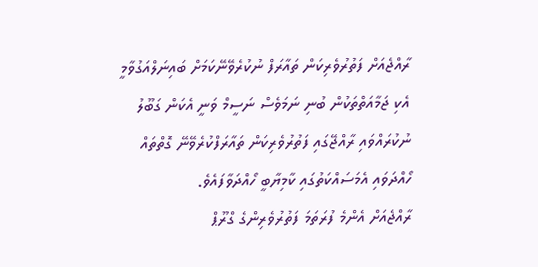ރާއްޖެއަށް ފަތުރުވެރިކަން ތައާރަފް ނުކުރެވޭނޭކަމަށް ބައިނަލްއަގުވާމީ އެކި ޖަމާއަތްތަކުން ބުނި ނަމަވެސް ނަސީމް ވަނީ އެކަން ގަބޫލު ނުކުރައްވައި ރާއްޖޭގައި ފަތުރުވެރިކަން ތައާރަފްކުރެވޭނޭ ގޮތްތައް ހޯއްދަވައި އެމަސައްކަތުގައި ކާމިޔާބީ ހޯއްދަވާފައެވެ.
ރާއްޖެއަށް އެންމެ ފުރަތަމަ ފަތުރުވެރިންގެ ގްރޫޕް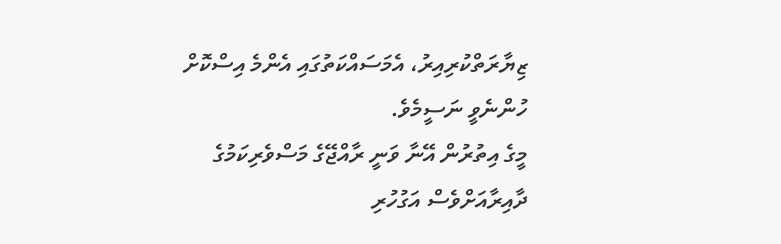ޒިޔާރަތްކުރިއިރު، އެމަސައްކަތުގައި އެންމެ އިސްކޮށް ހުންނެވީ ނަސީމެވެ.
މީގެ އިތުރުން އޭނާ ވަނީ ރާއްޖޭގެ މަސްވެރިކަމުގެ ދާއިރާއަށްވެސް އަގުހުރި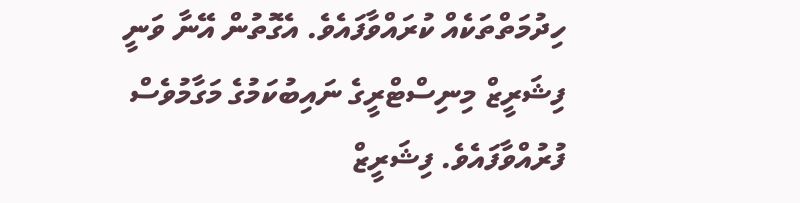ހިދުމަތްތަކެއް ކުރައްވާފައެވެ. އެގޮތުން އޭނާ ވަނީ ފިޝަރީޒް މިނިސްޓްރީގެ ނައިބުކަމުގެ މަގާމުވެސް ފުރުއްވާފައެވެ. ފިޝަރީޒް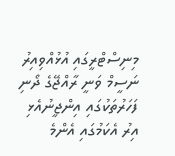މިނިސްޓްރީގައި އުޅުއްވިއިރު ނަސީމް ވަނީ ރާއްޖޭގެ ދޯނި ފަހަރުތަކުގައި އިންޖީނުއެޅި އިރު އެކަމުގައި އެންމެ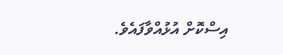އިސްކޮށް އުޅުއްވާފައެވެ.